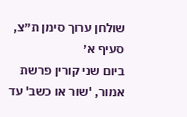שולחן ערוך סימן ת״צ, סעיף א׳
ביום שני קורין פרשת אמור, 'שור או כשב' עד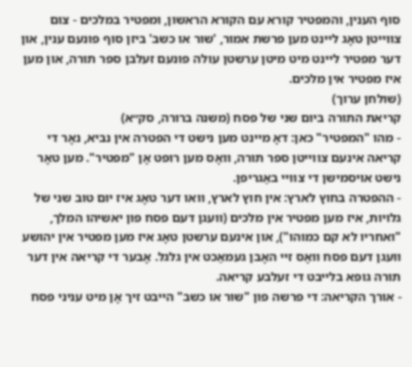סוף הענין, והמפטיר קורא עם הקורא הראשון, ומפטיר במלכים - צום צווייטן טאָג ליינט מען פרשת אמור, 'שור או כשב' ביזן סוף פונעם ענין, און דער מפטיר ליינט מיט מיטן ערשטן עולה פונעם זעלבן ספר תורה, און מען איז מפטיר אין מלכים.
(שולחן ערוך)
קריאת התורה ביום שני של פסח (משנה ברורה, סק״א)
- מהו "המפטיר" כאן: דאָ מיינט מען נישט די הפטרה אין נביא, נאָר די קריאה אינעם צווייטן ספר תורה, וואָס מען רופט אָן "מפטיר". מען טאָר נישט אויסמישן די צוויי באַגריפן.
- ההפטרה בחוץ לארץ: אין חוץ לארץ, וואו דער טאָג איז יום טוב שני של גלויות, איז מען מפטיר אין מלכים (וועגן דעם פסח פון יאשיהו המלך, "ואחריו לא קם כמוהו"), און אינעם ערשטן טאָג איז מען מפטיר אין יהושע וועגן דעם פסח וואָס זיי האָבן געמאַכט אין גלגל. אָבער די קריאה אין דער תורה גופא בלייבט די זעלבע קריאה.
- אורך הקריאה: די פרשה פון "שור או כשב" הייבט זיך אָן מיט עניני פסח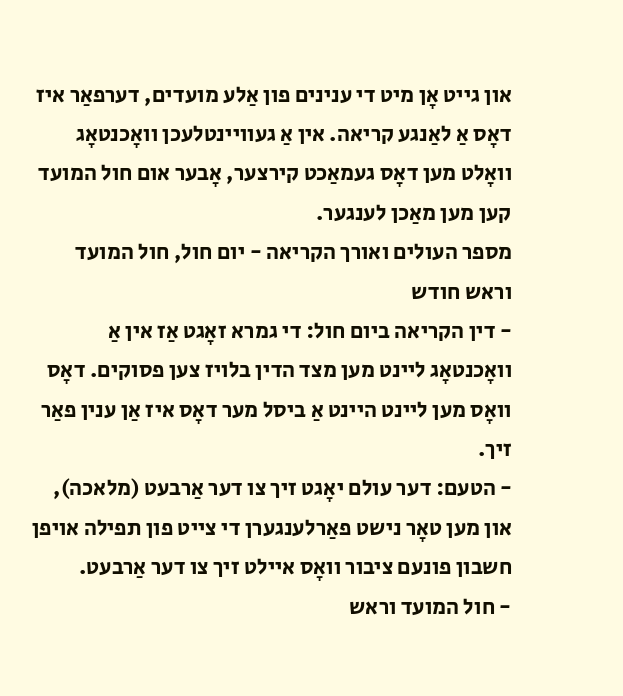און גייט אָן מיט די ענינים פון אַלע מועדים, דערפאַר איז דאָס אַ לאַנגע קריאה. אין אַ געוויינטלעכן וואָכנטאָג וואָלט מען דאָס געמאַכט קירצער, אָבער אום חול המועד קען מען מאַכן לענגער.
מספר העולים ואורך הקריאה - יום חול, חול המועד וראש חודש
- דין הקריאה ביום חול: די גמרא זאָגט אַז אין אַ וואָכנטאָג ליינט מען מצד הדין בלויז צען פסוקים. דאָס וואָס מען ליינט היינט אַ ביסל מער דאָס איז אַן ענין פאַר זיך.
- הטעם: דער עולם יאָגט זיך צו דער אַרבעט (מלאכה), און מען טאָר נישט פאַרלענגערן די צייט פון תפילה אויפן חשבון פונעם ציבור וואָס איילט זיך צו דער אַרבעט.
- חול המועד וראש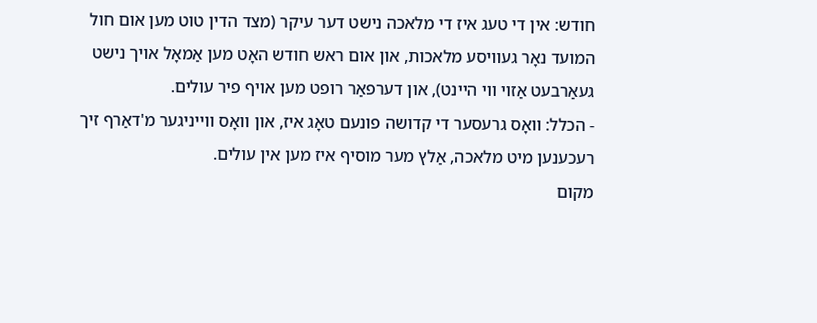חודש: אין די טעג איז די מלאכה נישט דער עיקר (מצד הדין טוט מען אום חול המועד נאָר געוויסע מלאכות, און אום ראש חודש האָט מען אַמאָל אויך נישט געאַרבעט אַזוי ווי היינט), און דערפאַר רופט מען אויף פיר עולים.
- הכלל: וואָס גרעסער די קדושה פונעם טאָג איז, און וואָס ווייניגער מ'דאַרף זיך רעכענען מיט מלאכה, אַלץ מער מוסיף איז מען אין עולים.
מקום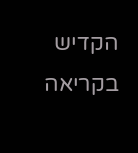הקדיש בקריאה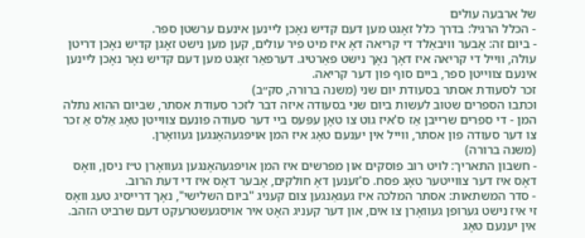של ארבעה עולים
- הכלל הרגיל: בדרך כלל זאָגט מען דעם קדיש נאָכן ליינען אינעם ערשטן ספר.
- ביום זה: אָבער וויבאַלד די קריאה דאָ איז מיט פיר עולים, קען מען נישט זאָגן קדיש נאָכן דריטן עולה, ווייל די קריאה איז דאָך נאָך נישט פאַרטיג. דערפאַר זאָגט מען דעם קדיש נאָר נאָכן ליינען אינעם צווייטן ספר, ביים סוף פון דער קריאה.
זכר לסעודת אסתר בסעודת יום שני (משנה ברורה, סק״ב)
וכתבו הספרים שטוב לעשות ביום שני בסעודה איזה דבר לזכר סעודת אסתר, שביום ההוא נתלה המן - די ספרים שרייבן אַז ס'איז גוט צו טאָן עפּעס ביי דער סעודה פונעם צווייטן טאָג אַלס אַ זכר צו דער סעודה פון אסתר, ווייל אין יענעם טאָג איז המן אויפגעהאָנגען געוואָרן.
(משנה ברורה)
- חשבון התאריך: לויט רוב פוסקים און מפרשים איז המן אויפגעהאָנגען געוואָרן ט״ז ניסן, וואָס דאָס איז דער צווייטער טאָג פסח. ס'זענען דאָ חולקים, אָבער דאָס איז די דעת הרוב.
- סדר המשתאות: אסתר המלכה איז געגאַנגען צום קעניג "ביום השלישי", נאָך דרייסיג טעג וואָס זי איז נישט גערופן געוואָרן צו אים, און דער קעניג האָט איר אויסגעשטרעקט דעם שרביט הזהב. אין יענעם טאָג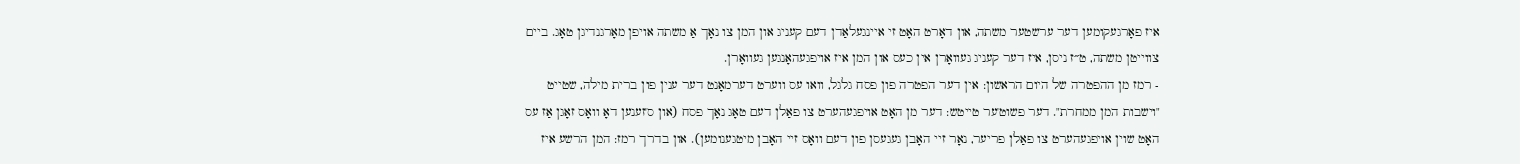איז פאָרגעקומען דער ערשטער משתה, און דאָרט האָט זי איינגעלאַדן דעם קעניג און המן צו נאָך אַ משתה אויפן מאָרגנדיגן טאָג. ביים צווייטן משתה, ט״ז ניסן, איז דער קעניג געוואָרן אין כעס און המן איז אויפגעהאָנגען געוואָרן.
- רמז מן ההפטרה של היום הראשון: אין דער הפטרה פון פסח גלגל, וואו עס ווערט דערמאָנט דער ענין פון ברית מילה, שטייט "וישבות המן ממחרת". דער פשוט'ער טייטש: דער מן האָט אויפגעהערט צו פאַלן דעם טאָג נאָך פסח (און ס'זענען דאָ וואָס זאָגן אַז עס האָט שוין אויפגעהערט צו פאַלן פריער, נאָר זיי האָבן געגעסן פון דעם וואָס זיי האָבן מיטגענומען). און בדרך רמז: המן הרשע איז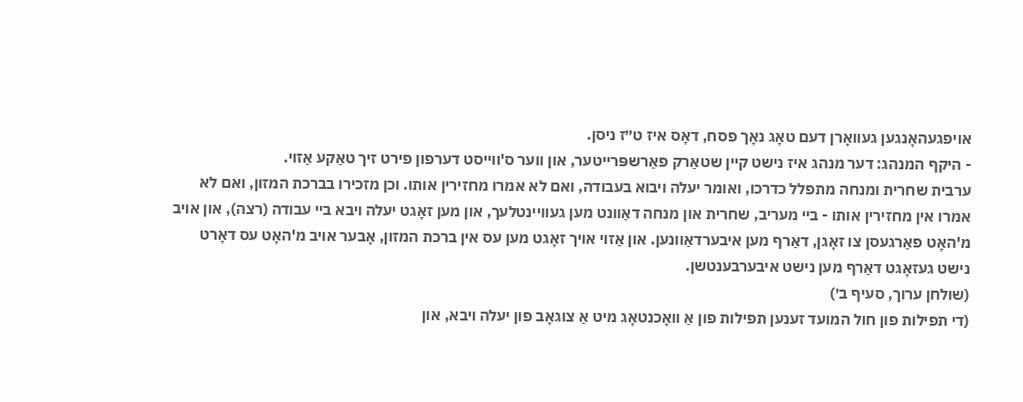אויפגעהאָנגען געוואָרן דעם טאָג נאָך פסח, דאָס איז ט״ז ניסן.
- היקף המנהג: דער מנהג איז נישט קיין שטאַרק פאַרשפּרייטער, און ווער ס'ווייסט דערפון פירט זיך טאַקע אַזוי.
ערבית שחרית ומנחה מתפלל כדרכו, ואומר יעלה ויבוא בעבודה, ואם לא אמרו מחזירין אותו. וכן מזכירו בברכת המזון, ואם לא אמרו אין מחזירין אותו - ביי מעריב, שחרית און מנחה דאַוונט מען געוויינטלעך, און מען זאָגט יעלה ויבא ביי עבודה (רצה), און אויב מ'האָט פאַרגעסן צו זאָגן, דאַרף מען איבערדאַוונען. און אַזוי אויך זאָגט מען עס אין ברכת המזון, אָבער אויב מ'האָט עס דאָרט נישט געזאָגט דאַרף מען נישט איבערבענטשן.
(שולחן ערוך, סעיף ב׳)
(די תפילות פון חול המועד זענען תפילות פון אַ וואָכנטאָג מיט אַ צוגאָב פון יעלה ויבא, און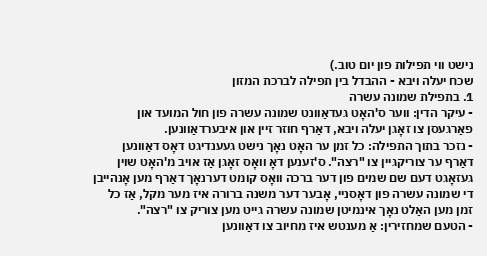נישט ווי תפילות פון יום טוב.)
שכח יעלה ויבא - ההבדל בין תפילה לברכת המזון
1. בתפילת שמונה עשרה
- עיקר הדין: ווער ס'האָט געדאַוונט שמונה עשרה פון חול המועד און פאַרגעסן צו זאָגן יעלה ויבא, דאַרף חוזר זיין און איבערדאַוונען.
- נזכר בתוך התפילה: כל זמן ער האָט נאָך נישט געענדיגט דאָס דאַוונען דאַרף ער צוריקגיין צו "רצה". ס'זענען דאָ וואָס זאָגן אַז אויב מ'האָט שוין געזאָגט דעם שם שמים פון דער ברכה וואָס קומט דערנאָך דאַרף מען אָנהייבן די שמונה עשרה פון דאָסניי, אָבער דער משנה ברורה איז מער מקל, אַז כל זמן מען האַלט נאָך אינמיטן שמונה עשרה גייט מען צוריק צו "רצה".
- הטעם שמחזירין: אַ מענטש איז מחיוב צו דאַוונען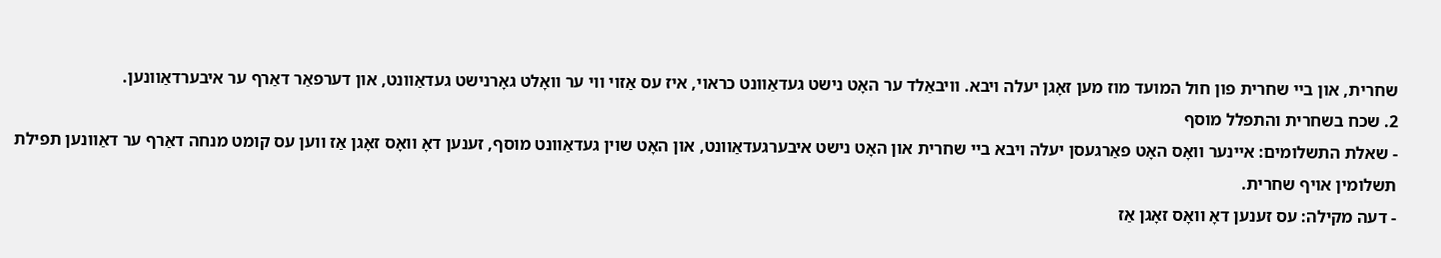שחרית, און ביי שחרית פון חול המועד מוז מען זאָגן יעלה ויבא. וויבאַלד ער האָט נישט געדאַוונט כראוי, איז עס אַזוי ווי ער וואָלט גאָרנישט געדאַוונט, און דערפאַר דאַרף ער איבערדאַוונען.
2. שכח בשחרית והתפלל מוסף
- שאלת התשלומים: איינער וואָס האָט פאַרגעסן יעלה ויבא ביי שחרית און האָט נישט איבערגעדאַוונט, און האָט שוין געדאַוונט מוסף, זענען דאָ וואָס זאָגן אַז ווען עס קומט מנחה דאַרף ער דאַוונען תפילת תשלומין אויף שחרית.
- דעה מקילה: עס זענען דאָ וואָס זאָגן אַז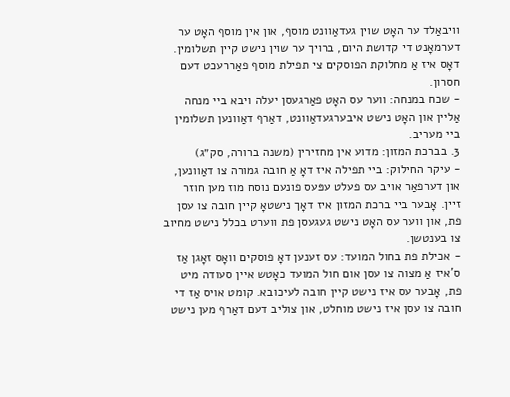וויבאַלד ער האָט שוין געדאַוונט מוסף, און אין מוסף האָט ער דערמאָנט די קדושת היום, ברויך ער שוין נישט קיין תשלומין. דאָס איז אַ מחלוקת הפוסקים צי תפילת מוסף פאַררעכט דעם חסרון.
- שכח במנחה: ווער עס האָט פאַרגעסן יעלה ויבא ביי מנחה אַליין און האָט נישט איבערגעדאַוונט, דאַרף דאַוונען תשלומין ביי מעריב.
3. בברכת המזון: מדוע אין מחזירין (משנה ברורה, סק״ג)
- עיקר החילוק: ביי תפילה איז דאָ אַ חובה גמורה צו דאַוונען, און דערפאַר אויב עס פעלט עפּעס פונעם נוסח מוז מען חוזר זיין. אָבער ביי ברכת המזון איז דאָך נישטאָ קיין חובה צו עסן פת, און ווער עס האָט נישט געגעסן פת ווערט בכלל נישט מחיוב צו בענטשן.
- אכילת פת בחול המועד: עס זענען דאָ פוסקים וואָס זאָגן אַז ס'איז אַ מצוה צו עסן אום חול המועד כאָטש איין סעודה מיט פת, אָבער עס איז נישט קיין חובה לעיכובא. קומט אויס אַז די חובה צו עסן איז נישט מוחלט, און צוליב דעם דאַרף מען נישט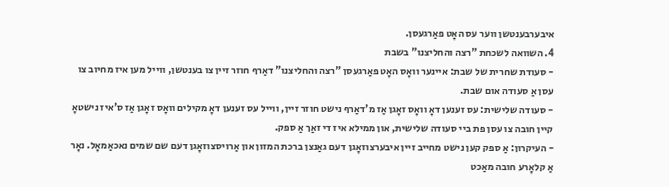איבערבענטשן ווער עס האָט פאַרגעסן.
4. השוואה לשכחת "רצה והחליצנו" בשבת
- סעודת שחרית של שבת: איינער וואָס האָט פאַרגעסן "רצה והחליצנו" דאַרף חוזר זיין צו בענטשן, ווייל מען איז מחיוב צו עסן אַ סעודה אום שבת.
- סעודה שלישית: עס זענען דאָ וואָס זאָגן אַז מ'דאַרף נישט חוזר זיין, ווייל עס זענען דאָ מקילים וואָס זאָגן אַז ס'איז נישטאָ קיין חובה צו עסן פת ביי סעודה שלישית, און ממילא איז די זאַך אַ ספק.
- העיקרון: אַ ספק קען נישט מחייב זיין איבערצוזאָגן דעם גאַנצן ברכת המזון און אַרויסצוזאָגן דעם שם שמים נאכאַמאָל. נאָר אַ קלאָרע חובה מאַכט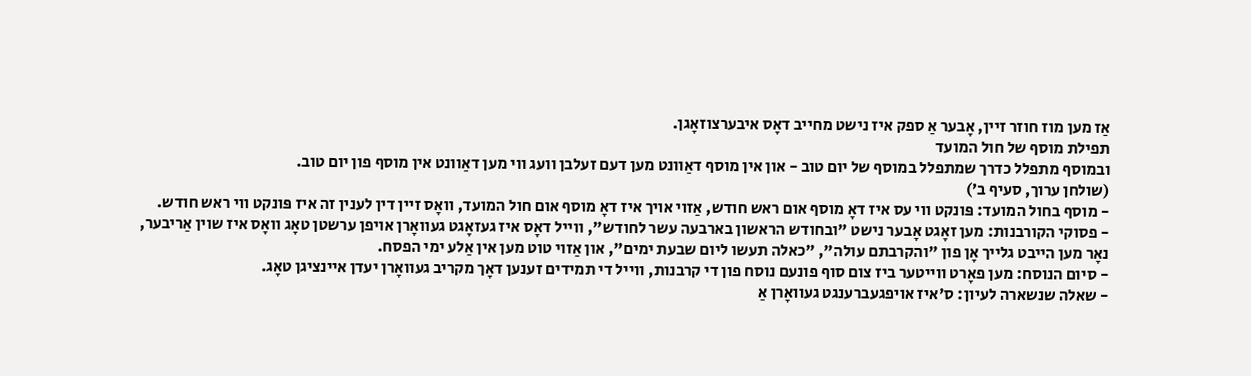אַז מען מוז חוזר זיין, אָבער אַ ספק איז נישט מחייב דאָס איבערצוזאָגן.
תפילת מוסף של חול המועד
ובמוסף מתפלל כדרך שמתפלל במוסף של יום טוב - און אין מוסף דאַוונט מען דעם זעלבן וועג ווי מען דאַוונט אין מוסף פון יום טוב.
(שולחן ערוך, סעיף ב׳)
- מוסף בחול המועד: פּונקט ווי עס איז דאָ מוסף אום ראש חודש, אַזוי אויך איז דאָ מוסף אום חול המועד, וואָס זיין דין לענין זה איז פּונקט ווי ראש חודש.
- פסוקי הקורבנות: מען זאָגט אָבער נישט "ובחודש הראשון בארבעה עשר לחודש", ווייל דאָס איז געזאָגט געוואָרן אויפן ערשטן טאָג וואָס איז שוין אַריבער, נאָר מען הייבט גלייך אָן פון "והקרבתם עולה", "כאלה תעשו ליום שבעת ימים", און אַזוי טוט מען אין אַלע ימי הפסח.
- סיום הנוסח: מען פאָרט ווייטער ביז צום סוף פונעם נוסח פון די קרבנות, ווייל די תמידים זענען דאָך מקריב געוואָרן יעדן איינציגן טאָג.
- שאלה שנשארה לעיון: ס'איז אויפגעברענגט געוואָרן אַ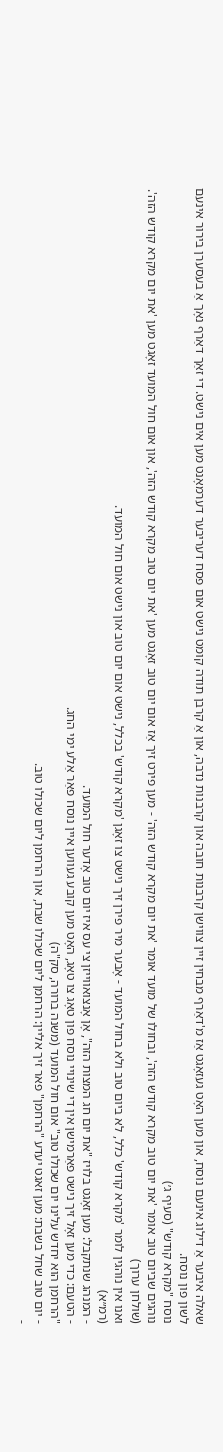שאלה איבער אַ דילוג אינעם נוסח, און מען האָט געזאָגט אַז מ'דאַרף מבחין זיין צווישן קרבנות חובה און קרבנות נדבה, און אַ קרבן תודה קומט נישט אום פסח דעריבער דערמאָנט מען אים נישט. די זאַך דאַרף נאָך אַ בעסערן בירור אינעם לשון פון נוסח.
נוסח "מקרא קודש" (סעיף ג׳)
נוהגים שביום טוב אומר 'את יום טוב מקרא קודש הזה', ובחולו של מועד אומר 'את יום מקרא קודש הזה' - מען פירט זיך אַז אום יום טוב זאָגט מען 'את יום טוב מקרא קודש הזה', און אום חול המועד זאָגט מען 'את יום מקרא קודש הזה'.
(שולחן ערוך)
ואנו אין נוהגין לומר 'מקרא קודש' כלל, לא ביום טוב ולא בחול המועד - אָבער מיר פירן זיך נישט צו זאָגן 'מקרא קודש' בכלל, נישט אום יום טוב און נישט אום חול המועד.
(רמ״א)
- המנהג שנתקבל: מען זאָגט בלויז "את יום חג המצות הזה", אָן אָנצואווייזן צי עס איז יום טוב אָדער חול המועד.
- הטעם: כדי מען זאָל זיך נישט פאַרמישן אין די שינויי נוסח פון טאָג צו טאָג, האָט מען קובע געווען איין נוסח פאַר אַלע ימי החג.
"הרחמן הוא יחדש עלינו יום שכולו טוב" אום חול המועד (משנה ברורה, סק"ה)
- יום טוב שחל בשבת: מען זאגט יעדע "הרחמן" פאר זיך אליין: הרחמן ליום שכולו שבת, און הרחמן ליום שכולו טוב.
-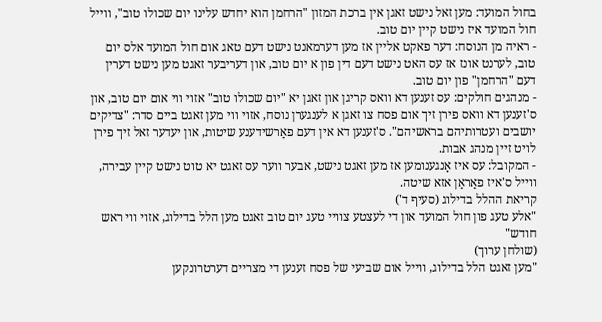בחול המועד: מען זאל נישט זאגן אין ברכת המזון "הרחמן הוא יחדש עלינו יום שכולו טוב", ווייל חול המועד איז נישט קיין יום טוב.
- ראיה מן הנוסח: דער פאקט אליין אז מען דערמאנט נישט דעם טאג אום חול המועד אלס יום טוב, לערנט אונז אז עס האט נישט דעם דין פון א יום טוב, און דעריבער זאגט מען נישט דערין דעם "הרחמן" פון יום טוב.
- מנהגים חולקים: עס זענען דא וואס קריגן און זאגן יא "יום שכולו טוב" אזוי ווי אום יום טוב, און ס'זענען דא וואס פירן זיך אום פסח צו זאגן א לענגערן נוסח, אזוי ווי מען זאגט ביים סדר: "צדיקים יושבים ועטרותיהם בראשיהם". ס'זענען דא אין דעם פאַרשידענע שיטות, און יעדער זאל זיך פירן לויט זיין מנהג אבות.
- המקובל: עס איז אָנגענומען אז מען זאגט נישט, אבער ווער עס זאגט יא טוט נישט קיין עבירה, ווייל ס'איז פאַראַן אזא שיטה.
קריאת ההלל בדילוג (סעיף ד')
"אלע טעג פון חול המועד און די לעצטע צוויי טעג יום טוב זאגט מען הלל בדילוג, אזוי ווי ראש חודש"
(שולחן ערוך)
"מען זאגט הלל בדילוג, ווייל אום שביעי של פסח זענען די מצריים דערטרונקען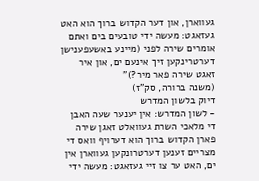געווארן, און דער הקדוש ברוך הוא האט געזאגט: מעשה ידי טובעים בים ואתם אומרים שירה לפני (מיינע באשעפענישן דערטרינקען זיך אינעם ים, און איר זאגט שירה פאר מיר?)"
(משנה ברורה, סק"ז)
דיוק בלשון המדרש
- לשון המדרש: אין יענער שעה האבן די מלאכי השרת געוואלט זאגן שירה פארן הקדוש ברוך הוא דערויף וואס די מצריים זענען דערטרונקען געווארן אין ים, האט ער צו זיי געזאגט: מעשה ידי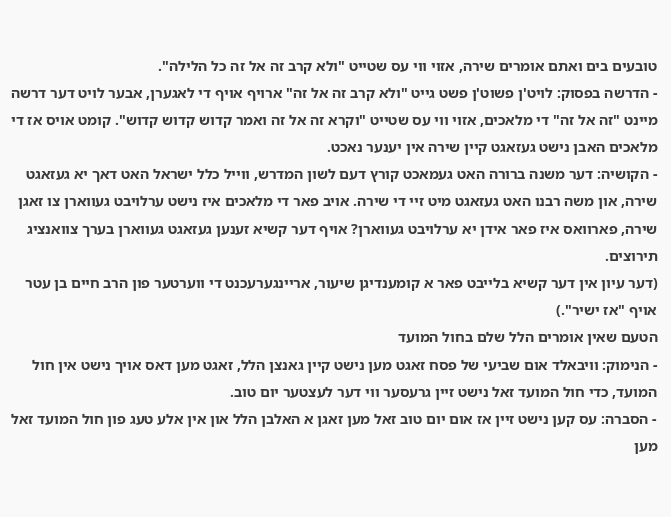טובעים בים ואתם אומרים שירה, אזוי ווי עס שטייט "ולא קרב זה אל זה כל הלילה".
- הדרשה בפסוק: לויט'ן פשוט'ן פשט גייט "ולא קרב זה אל זה" ארויף אויף די לאגערן, אבער לויט דער דרשה מיינט "זה אל זה" די מלאכים, אזוי ווי עס שטייט "וקרא זה אל זה ואמר קדוש קדוש קדוש". קומט אויס אז די מלאכים האבן נישט געזאגט קיין שירה אין יענער נאכט.
- הקושיה: דער משנה ברורה האט געמאכט קורץ דעם לשון המדרש, ווייל כלל ישראל האט דאך יא געזאגט שירה, און משה רבנו האט געזאגט מיט זיי די שירה. אויב פאר די מלאכים איז נישט ערלויבט געווארן צו זאגן שירה, פארוואס איז פאר אידן יא ערלויבט געווארן? אויף דער קשיא זענען געזאגט געווארן בערך צוואנציג תירוצים.
(דער עיון אין דער קשיא בלייבט פאר א קומענדיגן שיעור, אריינגערעכנט די ווערטער פון הרב חיים בן עטר אויף "אז ישיר".)
הטעם שאין אומרים הלל שלם בחול המועד
- הנימוק: וויבאלד אום שביעי של פסח זאגט מען נישט קיין גאנצן הלל, זאגט מען דאס אויך נישט אין חול המועד, כדי חול המועד זאל נישט זיין גרעסער ווי דער לעצטער יום טוב.
- הסברה: עס קען נישט זיין אז אום יום טוב זאל מען זאגן א האלבן הלל און אין אלע טעג פון חול המועד זאל מען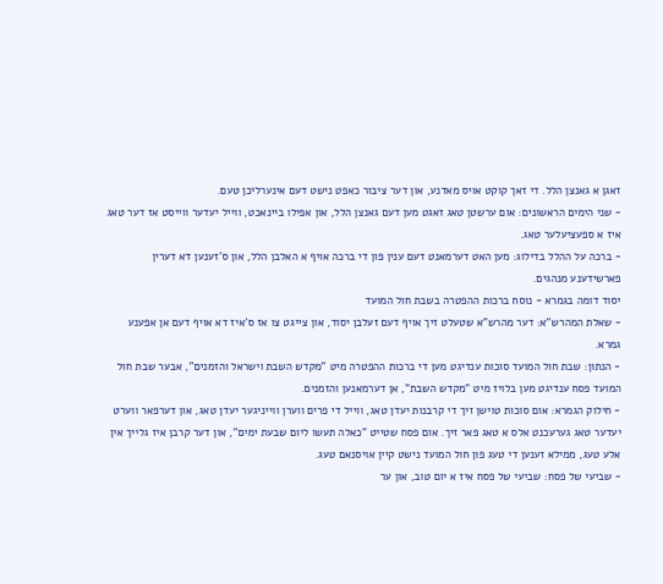זאגן א גאנצן הלל. די זאך קוקט אויס מאדנע, און דער ציבור כאפט נישט דעם אינערליכן טעם.
- שני הימים הראשונים: אום ערשטן טאג זאגט מען דעם גאנצן הלל, און אפילו ביינאכט, ווייל יעדער ווייסט אז דער טאג איז א ספעציעלער טאג.
- ברכה על ההלל בדילוג: מען האט דערמאנט דעם ענין פון די ברכה אויף א האלבן הלל, און ס'זענען דא דערין פארשידענע מנהגים.
יסוד דומה בגמרא - נוסח ברכות ההפטרה בשבת חול המועד
- שאלת המהרש"א: דער מהרש"א שטעלט זיך אויף דעם זעלבן יסוד, און צייגט צו אז ס'איז דא אויף דעם אן אפענע גמרא.
- הנתון: שבת חול המועד סוכות ענדיגט מען די ברכות ההפטרה מיט "מקדש השבת וישראל והזמנים", אבער שבת חול המועד פסח ענדיגט מען בלויז מיט "מקדש השבת", אן דערמאנען והזמנים.
- חילוק הגמרא: אום סוכות טוישן זיך די קרבנות יעדן טאג, ווייל די פרים ווערן ווייניגער יעדן טאג, און דערפאר ווערט יעדער טאג גערעכנט אלס א טאג פאר זיך. אום פסח שטייט "כאלה תעשו ליום שבעת ימים", און דער קרבן איז גלייך אין אלע טעג, ממילא זענען די טעג פון חול המועד נישט קיין אויסנאם טעג.
- שביעי של פסח: שביעי של פסח איז א יום טוב, און ער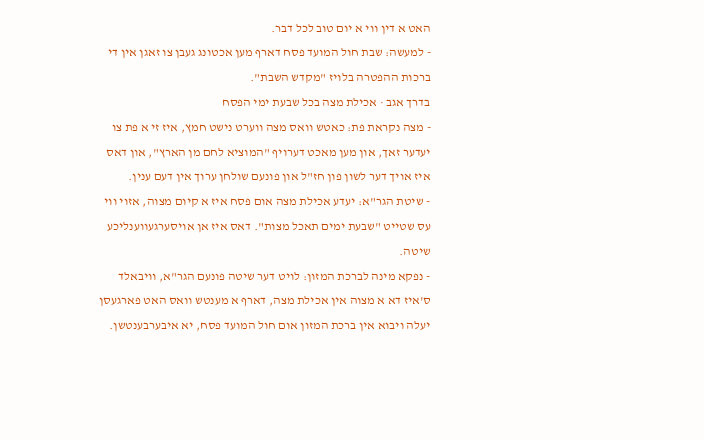האט א דין ווי א יום טוב לכל דבר.
- למעשה: שבת חול המועד פסח דארף מען אכטונג געבן צו זאגן אין די ברכות ההפטרה בלויז "מקדש השבת".
בדרך אגב · אכילת מצה בכל שבעת ימי הפסח
- מצה נקראת פת: כאטש וואס מצה ווערט נישט חמץ, איז זי א פת צו יעדער זאך, און מען מאכט דערויף "המוציא לחם מן הארץ", און דאס איז אויך דער לשון פון חז"ל און פונעם שולחן ערוך אין דעם ענין.
- שיטת הגר"א: יעדע אכילת מצה אום פסח איז א קיום מצוה, אזוי ווי עס שטייט "שבעת ימים תאכל מצות". דאס איז אן אויסערגעווענליכע שיטה.
- נפקא מינה לברכת המזון: לויט דער שיטה פונעם הגר"א, וויבאלד ס'איז דא א מצוה אין אכילת מצה, דארף א מענטש וואס האט פארגעסן יעלה ויבוא אין ברכת המזון אום חול המועד פסח, יא איבערבענטשן.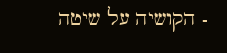- הקושיה על שיטה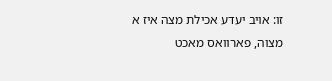זו: אויב יעדע אכילת מצה איז א מצוה, פארוואס מאכט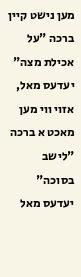מען נישט קיין ברכה "על אכילת מצה" יעדעס מאל, אזוי ווי מען מאכט א ברכה "לישב בסוכה" יעדעס מאל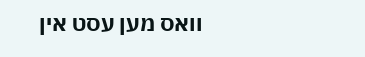וואס מען עסט אין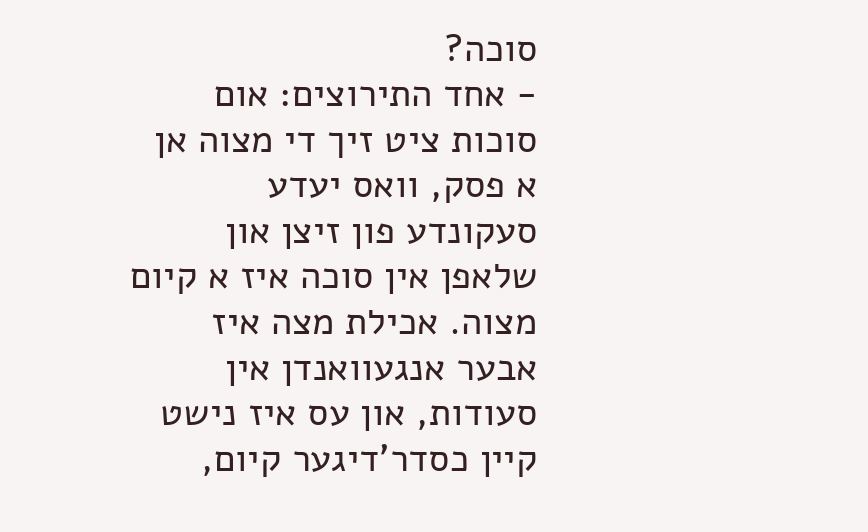סוכה?
- אחד התירוצים: אום סוכות ציט זיך די מצוה אן א פסק, וואס יעדע סעקונדע פון זיצן און שלאפן אין סוכה איז א קיום מצוה. אכילת מצה איז אבער אנגעוואנדן אין סעודות, און עס איז נישט קיין כסדר'דיגער קיום,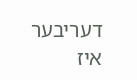דעריבער איז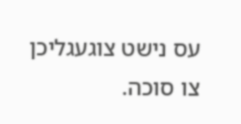עס נישט צוגעגליכן צו סוכה.